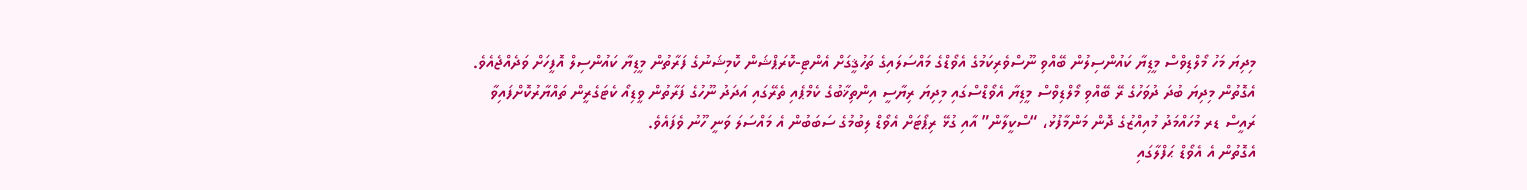މިދިޔަ މަހު މޯލްޑިވްސް މީޑިޔާ ކައުންސިލުން ބޭއްވި ނޫސްވެރިކަމުގެ އެވޯޑްގެ މައްސަލައިގެ ތަހުޤީގަށް އެންޓި-ކޮރަޕްޝަން ކޮމިޝަނުގެ ފަރާތުން މީޑިޔާ ކައުންސިލް އޮފީހަށް ވަދެއްޖެއެވެ.
އެގޮތުން މިދިޔަ ބުދަ ދުވަހުގެ ރޭ ބޭއްވި މޯލްޑިވްސް މީޑިޔާ އެވޯޑްސްގައި މިދިޔަ ރިޔާސީ އިންތިޚާބުގެ ކެމްޕެއި ތެރޭގައި އަދަދު ނޫހުގެ ފަރާތުން ވީޑިއޯ ކެޓަގެރީން ތައްޔާރުކޮށްފައިވާ ރައީސް ޑރ މުހައްމަދު މުއިއްޒުގެ ދޮން މަންމާފުޅު، “ސްކީލާން” އާއި ގުޅޭ ރިޕޯޓަށް އެވޯޑް ލިބުމުގެ ސަބަބުން އެ މައްސަލަ ވަނީ ހޫނު ވެފައެވެ.
އެގޮތުން އެ އެވޯޑް ޙަފްލާގައި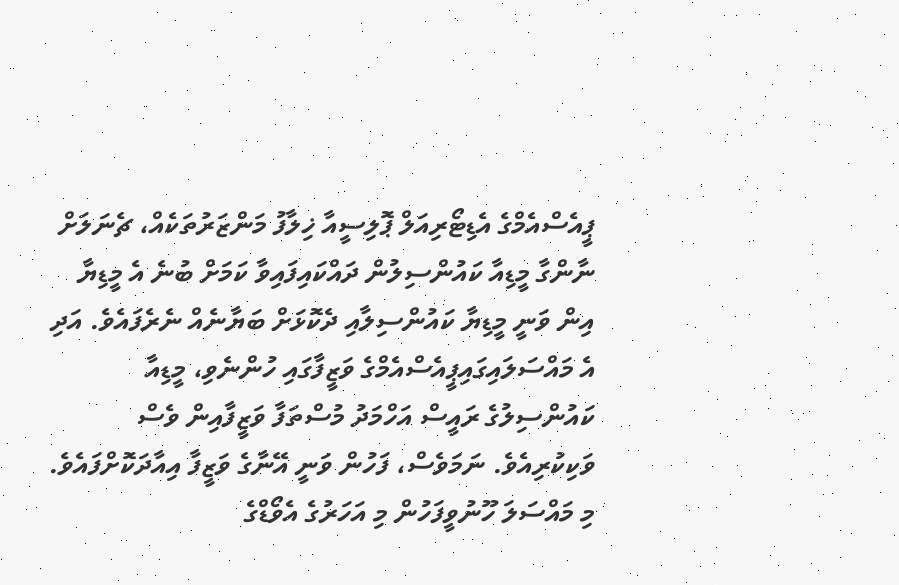ޕީއެސްއެމްގެ އެޑިޓޯރިއަލް ޕޮލިސީއާ ޚިލާފު މަންޒަރުތަކެއް، ޗެނަލަށް ނާންގާ މީޑިއާ ކައުންސިލުން ދައްކައިފައިވާ ކަމަށް ބުނެ އެ މީޑިޔާ އިން ވަނީ މީޑިޔާ ކައުންސިލާއި ދެކޮޅަށް ބަޔާނެއް ނެރެފައެވެ. އަދި އެ މައްސަލައިގައިޕީއެސްއެމްގެ ވަޒީފާގައި ހުންނެވި، މީޑިއާ ކައުންސިލުގެ ރައީސް އަހްމަދު މުސްތަފާ ވަޒީފާއިން ވެސް ވަކިކުރިއެވެ. ނަމަވެސް، ފަހުން ވަނީ އޭނާގެ ވަޒީފާ އިއާދަކޮށްފައެވެ.
މި މައްސަލަ ހޫނުވީފަހުން މި އަހަރުގެ އެވޯޑްގެ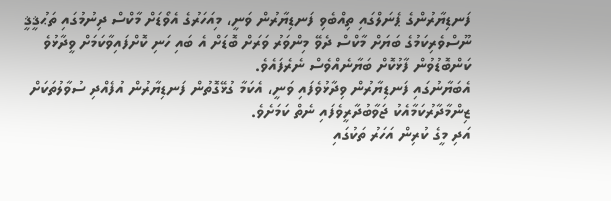ފަނޑިޔާރުންގެ ޕެނަލްގައި ތިއްބެވި ފަނޑިޔާރުން ވަނީ، މިއަހަރުގެ އެވޯޑަށް މާކްސް ދިނުމުގައި ތަޙުޤީޤީ ނޫސްވެރިކަމުގެ ބަޔަށް މާކްސް ދެވޭ މިންވަރު ވަރަށް ބޮޑަށް އެ ބައި ހަނި ކޮށްފައިވާކަމަށް ވީދާޅުވެ ކަންބޮޑުވުން ފާޅުކޮށް ބަޔާނެއްވެސް ނެރެފައެވެ.
އެބަޔާނުގައި ފަނޑިޔާރުން ވިދާޅުވެފައި ވަނީ، އެކަމާ ގުޅޭގޮތުން ފަނޑިޔާރުން އުފެއްދި ސުވާލުތަކަށް ޒިންމާދާރުކަމާއެކު ޖަވާބުދާރީވެފައި ނެތް ކަމަށެވެ.
އަދި މީގެ ކުރިން އަހަރު ތަކުގައި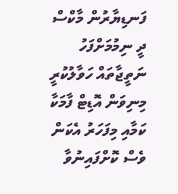ފަނޑިޔާރުން މާކްސް ދީ ނިމުމަށްފަހު ނަތީޖާތައް ހަވާލުކުރީ މިނިވަން އޮޑިޓް ފާމަކާ ކަމާއި މިފަހަރު އެކަން ވެސް ކޮށްފައިނުވާ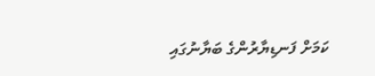ކަމަށް ފަނޑިޔާރުންގެ ބަޔާނުގައި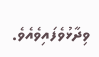ވިދާޅުވެފައިވެއެވެ.